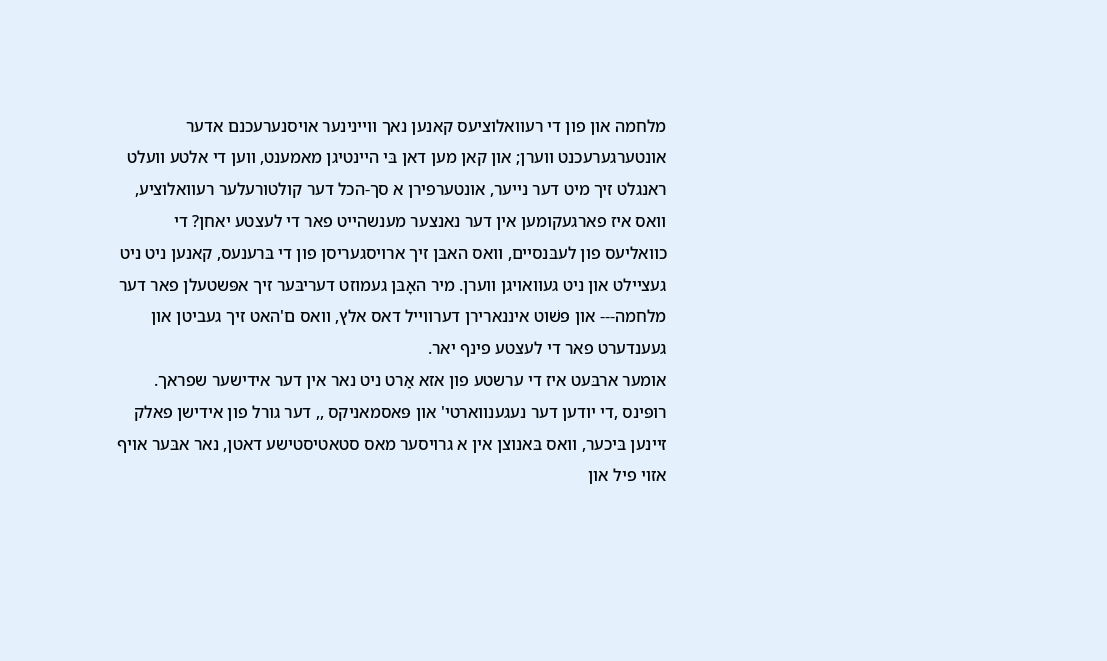מלחמה און פון די רעוואלוציעס קאנען נאך וויינינער אויסנערעכנם אדער אונטערגערעכנט ווערן; און קאן מען דאן בּי היינטיגן מאמענט, ווען די אלטע וועלט ראנגלט זיך מיט דער נייער, אונטערפירן א סך-הכל דער קולטורעלער רעוואלוציע, וואס איז פארגעקומען אין דער נאנצער מענשהייט פאר די לעצטע יאחן? די כוואליעס פון לעבּנסיים, וואס האבּן זיך ארויסגעריסן פון די בּרענעס, קאנען ניט ניט געציילט און ניט געוואויגן ווערן. מיר האָבּן געמוזט דעריבּער זיך אפּשטעלן פאר דער מלחמה--- און פּשׁוט איננארירן דערווייל דאס אלץ, וואס ם'האט זיך געביטן און געענדערט פאר די לעצטע פינף יאר.
אומער ארבּעט איז די ערשטע פון אזא אַרט ניט נאר אין דער אידישער שפראך. רופּינס ,די יודען דער נעגענווארטי' און פּאסמאניקס ,, דער גורל פון אידישן פאלק זיינען בּיכער, וואס בּאנוצן אין א גרויסער מאס סטאטיסטישע דאטן, נאר אבּער אויף אזוי פיל און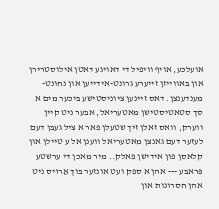אועלכע, אויף וויפיל די דאויגע דאטן אילוסטרירן און בּאווייזן זייערע גרונט-אידייען און נחונט-מענדענצן. דאס זיינען ציוניסטישע בּיכער מים א סך סטאטיסטישן מאטעריאל, אבּער ניט קיין ווערק, וואס זאלן זיך שטעלן פאר א ציל געבּן דעם לעזער דעם גאנצן מאטעריאל ווענן אל ע טיילן און קלאסן פון אידישן פאלק.. מיר מאכן די ערשטע פּראבּע --- אהן א ספק ועט אונזער בּוך אַרױס ניט אהן חסרונות און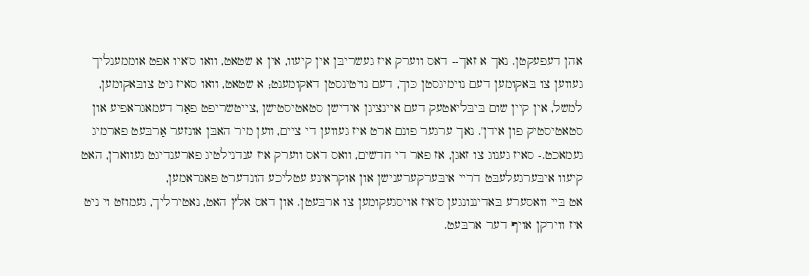אהן דעפעקטן. נאך א זאך-- דאס ווערק איז געשריבּן אין קיעוו, אין א שטאט, וואו ס'איו אפט אוממענליך געווען צו בּאקומען דעם נוימיגסטן כּוך, דעם נויטינסטן דאקומענט; א שטאט, וואו סאיז ניט צובּאקומען, למשל, אין קיין שום בּיבּליאטעק דעם איינציגן אידישן סטאטיסטישן ,צייטשריפט פאַר דעמאגראפיע און סטאטיסטיק פון אידן'. נאך ערגער פונם ארט איז געווען די ציים, װען מיר האבּן אונזער אַרבּעט פארמיג געמאכט.- סאיז גענוג צו זאגן, אז פאר די חדשים, וואס דאס ווערק איז ענדנילטיג פארענדיגט געווארן, האט קיעוו איבּערגעלעבּט דריי איבּערקערענישן און אוקראינע עטליכע הונדערט פּאגראמען,
אט בּיי וואסערע בּאדיננונגען ס'איז אויסגעקומען צו ארבּעטן. און דאס אלץ האט, נאטירליך, געמוזט וי ניט איז ווירקן אויף דער ארבּעט.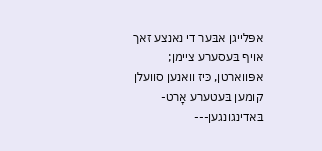אפּלייגן אבּער די נאנצע זאך אויף בּעסערע ציימן; אפּווארטן, כּיז וואנען סוועלן קומען בּעטערע אָרט-בּאדינגונגען---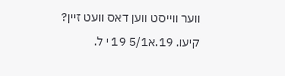ווער ווייסט ווען דאס וועט זיין?
קיעו. 19.א5/1 19 י ל.